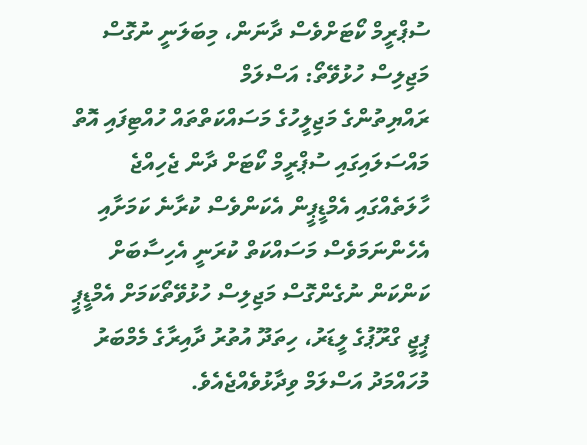ސުޕްރީމް ކޯޓަށްވެސް ދާނަން، މިބަލަނީ ނުގޮސް މަޖިލިސް ހުޅުވޭތޯ: އަސްލަމް
ރައްޔިތުންގެ މަޖިލީހުގެ މަސައްކަތްތައް ހުއްޓިފައި އޮތް މައްސަލައިގައި ސުޕްރީމް ކޯޓަށް ދާން ޖެހިއްޖެ ހާލަތެއްގައި އެމްޑީޕީން އެކަންވެސް ކުރާނެ ކަމަށާއި އެހެންނަމަވެސް މަސައްކަތް ކުރަނީ އެހިސާބަށް ކަންކަން ނުގެންގޮސް މަޖިލިސް ހުޅުވޭތޯކަމަށް އެމްޑީޕީ ޕީޖީ ގްރޫޕުގެ ލީޑަރު، ހިތަދޫ އުތުރު ދާއިރާގެ މެމްބަރު މުހައްމަދު އަސްލަމް ވިދާޅުވެއްޖެއެވެ.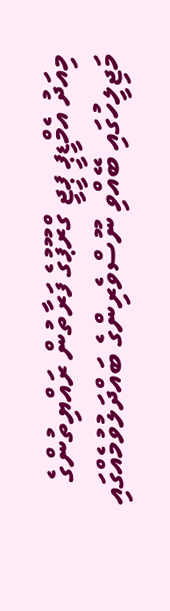މިއަދު އެމްޑީޕީ ޕީޖީ ގްރޫޕުގެ ފަރާތުން ރައްޔިތުންގެ މަޖިލީހުގައި ބޭއްވި ނޫސްވެރިންގެ ބައްދަލުވުމެއްގައި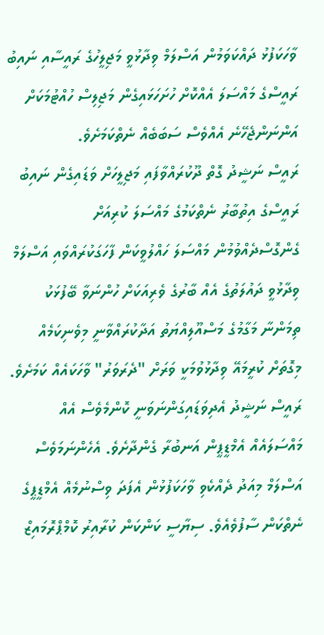ވާހަކަފުޅު ދައްކަވަމުން އަސްލަމް ވިދާޅުވީ މަޖިލީހުގެ ރައީސާއި ނައިބު ރައީސްގެ މައްސަލަ އެއްކޮށް ހުށަހަޅައިގެން މަޖިލިސް ހުއްޓުމަކަށް އަންނަންޖެހޭނެ އެއްވެސް ސަބަބެއް ނެތްކަމަށެވެ.
ރައީސް ނަޝީދު ގޮތް ދޫކުރައްވާފައި މަޖިލީހަށް ވަޑައިގެން ނައިބު ރައީސްގެ އިތުބާރު ނެތްކަމުގެ މައްސަލަ ކުރިއަށް ގެންގޮސްދެއްވުމުން މައްސަލަ ހައްލުވީކަން ފާހަގަކުރައްވައި އަސްލަމް ވިދާޅުވީ ދައުލަތުގެ އެއް ބާރުގެ ވެރިއަކަށް ހުންނަވާ ބޭފުޅަކު ތިމަންނާ މަގާމުގެ މަސްއޫލިއްޔަތު އަދާކުރައްވާނީ މިވެނިކަމެއް މިގޮތަށް ކުރީމައޭ ވިދާޅުވުމަކީ ވަރަށް "ދެރަވަރު" ވާހަކައެއް ކަމަށެވެ.
ރައީސް ނަޝީދު އެދިވަޑައިގަންނަވަނީ ކޮންމެވެސް އެއް މައްސަލައެއް އެމްޑީޕީން އަނބުރާ ގެންދާށެވެ. އެހެންނަމަވެސް އަސްލަމް މިއަދު ދެއްކެވި ވާހަކަފުޅުން އެފަދަ ވިސްނުމެއް އެމްޑީޕީގެ ނެތްކަން ސާފުވެއެވެ. ސިޔާސީ ކަންކަން ކުރާއިރު ކޮމްޕްރޮމައިޒް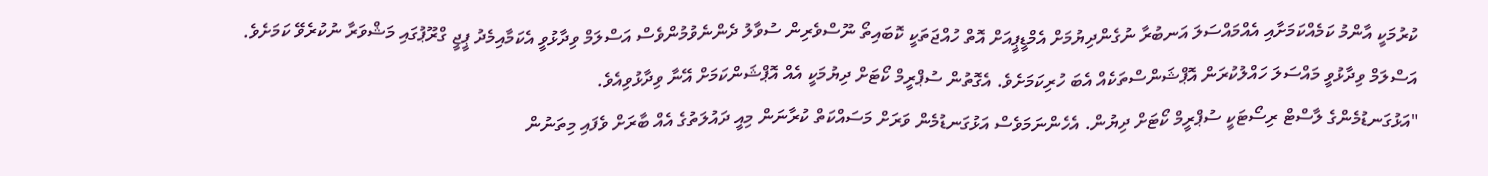ކުރުމަކީ އާންމު ކަމެއްކަމަށާއި އެއްމައްސަލަ އަނބުރާ ނުގެންދިޔުމަށް އެމްޑީޕީއަށް އޮތް ހުއްޖަތަކީ ކޮބައިތޯ ނޫސްވެރިން ސުވާލު ދެންނެވުމުންވެސް އަސްލަމް ވިދާޅުވީ އެކަމާއިމެދު ޕީޖީ ގްރޫޕުގައި މަޝްވަރާ ނުކުރެވޭ ކަމަށެވެ.
އަސްލަމް ވިދާޅުވީ މައްސަލަ ހައްލުކުރަން އޮޕްޝަންސްތަކެއް އެބަ ހުރިކަމަށެވެ. އެގޮތުން ސުޕްރީމް ކޯޓަށް ދިޔުމަކީ އެއް އޮޕްޝަންކަމަށް އޭނާ ވިދާޅުވިއެވެ.
"އަޅުގަނޑުމެންގެ ލާސްޓް ރިސޯޓަކީ ސުޕްރީމް ކޯޓަށް ދިޔުން. އެހެންނަމަވެސް އަޅުގަނޑުމެން ވަރަށް މަސައްކަތް ކުރާނަން މިއީ ދައުލަތުގެ އެއް ބާރަށް ވެފައި މިތަނުން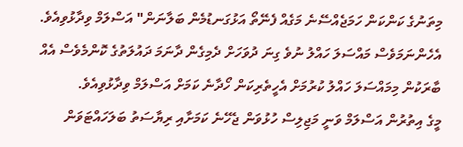މިތަނުގެ ކަންކަން ހަމަޖެއްސޭނެ މަގެއް ފެނޭތޯ އަޅުގަނޑުމެން ބަލާނަން" އަސްލަމް ވިދާޅުވިއެވެ.
އެހެންނަމަވެސް މައްސަލަ ހައްލު ނުވެ ގިނަ ދުވަހަށް ދެމިގެން ދާނަމަ ދައުލަތުގެ ކޮންމެވެސް އެއް ބާރަކުން މިމައްސަލަ ހައްލު ކުރުމަށް އެހީތެރިކަން ހޯދާނެ ކަމަށް އަސްލަމް ވިދާޅުވިއެވެ.
މީގެ އިތުރުން އަސްލަމް ވަނީ މަޖިލިސް ހުޅުވަން ޖެހޭނެ ކަމަށާއި ރިޔާސަތު ބަލަހައްޓަވަން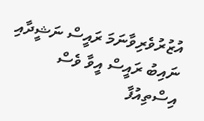އުޒުރުވެރިވާނަމަ ރައީސް ނަޝީދާއި ނައިބު ރައީސް އީވާ ވެސް އިސްތިއުފާ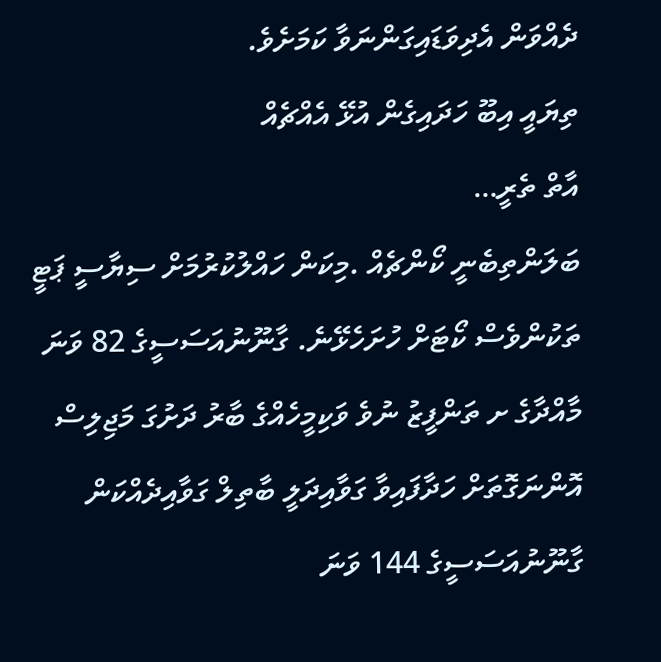ދެއްވަން އެދިވަޑައިގަންނަވާ ކަމަށެވެ.
ތިޔައީ އިބޫ ހަދައިގެން އުޅޭ އެއްޗެއް
އާތް ތެރީ…
ބަލަންތިބެނީ ކޯންޗެއް .މިކަން ހައްލުކުރުމަށް ސިޔާސީ ޕަޓީ ތަކުންވެސް ކޯޓަށް ހުށަހެޅޭނެ. ގާނޫނުއަސަސީގެ 82 ވަނަ މާއްދާގެ ށ ތަންފީޒު ނުވެ ވަކިމީހެއްގެ ބާރު ދަށުގަ މަޖިލިސް އޮންނަގޮތަށް ހަދާފައިވާ ގަވާއިދަލީ ބާތިލް ގަވާއިދެއްކަން ގާނޫނުއަސަސީގެ 144 ވަނަ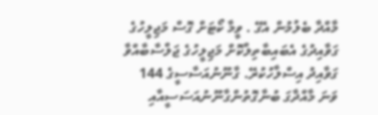މާއްދާ ބެލުމުން އެގޭ . ވީމާ ކޯޓަށް ގޮސް މަޖިލީހުގެ ގަވާއިދުގެ އެބައިބާތިލްކޮށް މަޖިލީހުގެ ޖަލްސާބާއްވާ ގަވާއިދު އިސްލާހުކުރޭ. ގާނޫނުއަސާސީގެ 144 ވަނަ މާއްދާގަ ބުނާގޮތުންގާނޫނުއަސަސީއާއި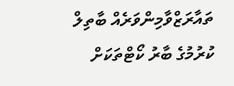ތައާރަޒްވާމިންވަރެއް ބާތިލް ކުރުމުގެ ބާރު ކޯޓްތަކަށް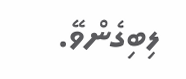ލިބިގެންވޭ.